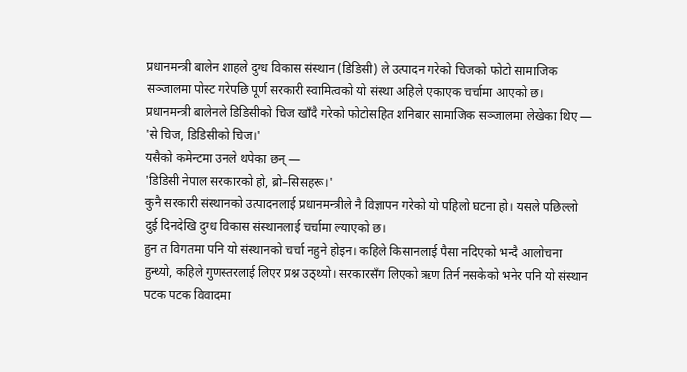प्रधानमन्त्री बालेन शाहले दुग्ध विकास संस्थान (डिडिसी) ले उत्पादन गरेको चिजको फोटो सामाजिक सञ्जालमा पोस्ट गरेपछि पूर्ण सरकारी स्वामित्वको यो संस्था अहिले एकाएक चर्चामा आएको छ।
प्रधानमन्त्री बालेनले डिडिसीको चिज खाँदै गरेको फोटोसहित शनिबार सामाजिक सञ्जालमा लेखेका थिए —
'से चिज, डिडिसीको चिज।'
यसैको कमेन्टमा उनले थपेका छन् —
'डिडिसी नेपाल सरकारको हो, ब्रो–सिसहरू।'
कुनै सरकारी संस्थानको उत्पादनलाई प्रधानमन्त्रीले नै विज्ञापन गरेको यो पहिलो घटना हो। यसले पछिल्लो दुई दिनदेखि दुग्ध विकास संस्थानलाई चर्चामा ल्याएको छ।
हुन त विगतमा पनि यो संस्थानको चर्चा नहुने होइन। कहिले किसानलाई पैसा नदिएको भन्दै आलोचना हुन्थ्यो, कहिले गुणस्तरलाई लिएर प्रश्न उठ्थ्यो। सरकारसँग लिएको ऋण तिर्न नसकेको भनेर पनि यो संस्थान पटक पटक विवादमा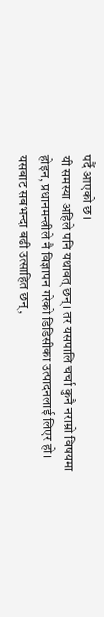पर्दै आएको छ।
यी समस्या अहिले पनि यथावत् छन्। तर यसपालि चर्चा कुनै नराम्रो विषयमा होइन, प्रधानमन्त्रीले नै विज्ञापन गरेको डिडिसीका उत्पादनलाई लिएर हो।
यसबाट सबभन्दा बढी उत्साहित छन्,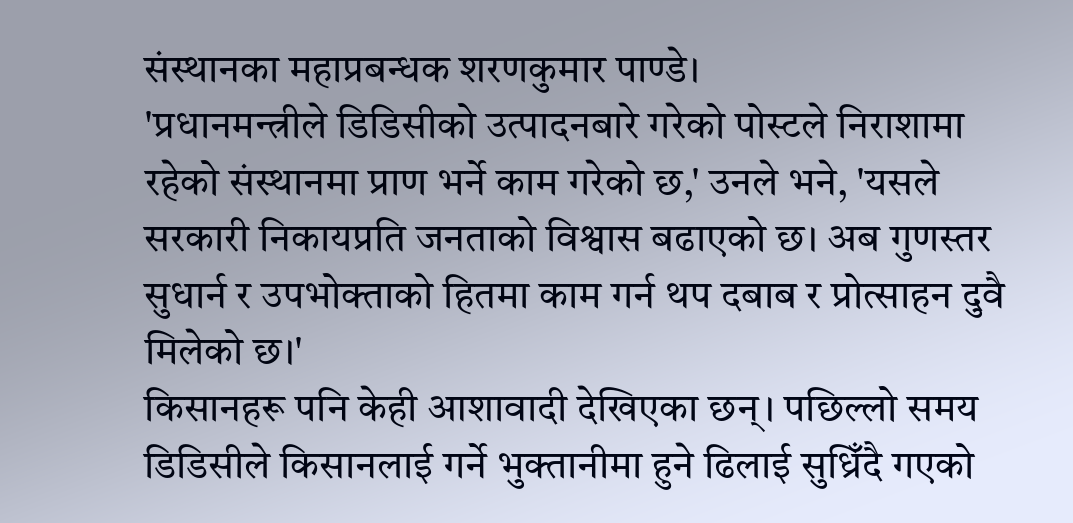संस्थानका महाप्रबन्धक शरणकुमार पाण्डे।
'प्रधानमन्त्रीले डिडिसीको उत्पादनबारे गरेको पोस्टले निराशामा रहेको संस्थानमा प्राण भर्ने काम गरेको छ,' उनले भने, 'यसले सरकारी निकायप्रति जनताको विश्वास बढाएको छ। अब गुणस्तर सुधार्न र उपभोक्ताको हितमा काम गर्न थप दबाब र प्रोत्साहन दुवै मिलेको छ।'
किसानहरू पनि केही आशावादी देखिएका छन्। पछिल्लो समय डिडिसीले किसानलाई गर्ने भुक्तानीमा हुने ढिलाई सुध्रिँदै गएको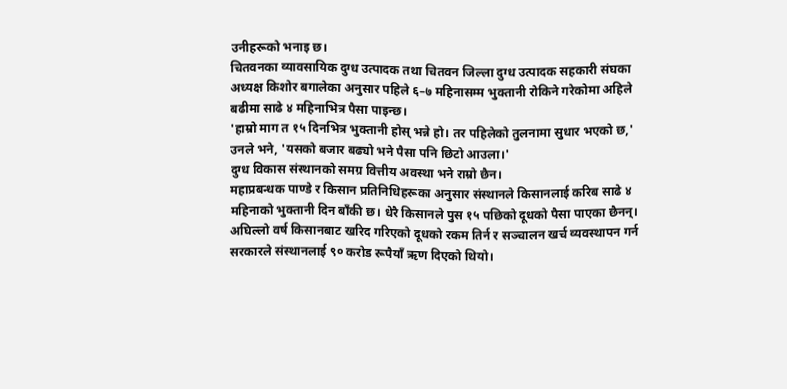उनीहरूको भनाइ छ।
चितवनका व्यावसायिक दुग्ध उत्पादक तथा चितवन जिल्ला दुग्ध उत्पादक सहकारी संघका अध्यक्ष किशोर बगालेका अनुसार पहिले ६–७ महिनासम्म भुक्तानी रोकिने गरेकोमा अहिले बढीमा साढे ४ महिनाभित्र पैसा पाइन्छ।
'हाम्रो माग त १५ दिनभित्र भुक्तानी होस् भन्ने हो। तर पहिलेको तुलनामा सुधार भएको छ,' उनले भने, 'यसको बजार बढ्यो भने पैसा पनि छिटो आउला।'
दुग्ध विकास संस्थानको समग्र वित्तीय अवस्था भने राम्रो छैन।
महाप्रबन्धक पाण्डे र किसान प्रतिनिधिहरूका अनुसार संस्थानले किसानलाई करिब साढे ४ महिनाको भुक्तानी दिन बाँकी छ। धेरै किसानले पुस १५ पछिको दूधको पैसा पाएका छैनन्।
अघिल्लो वर्ष किसानबाट खरिद गरिएको दूधको रकम तिर्न र सञ्चालन खर्च व्यवस्थापन गर्न सरकारले संस्थानलाई ९० करोड रूपैयाँ ऋण दिएको थियो।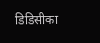डिडिसीका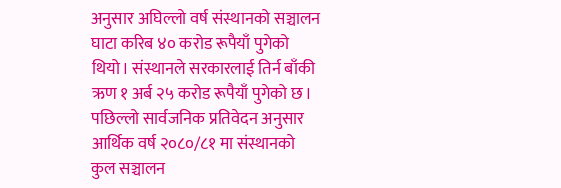अनुसार अघिल्लो वर्ष संस्थानको सञ्चालन घाटा करिब ४० करोड रूपैयाँ पुगेको थियो। संस्थानले सरकारलाई तिर्न बाँकी ऋण १ अर्ब २५ करोड रूपैयाँ पुगेको छ।
पछिल्लो सार्वजनिक प्रतिवेदन अनुसार आर्थिक वर्ष २०८०/८१ मा संस्थानको कुल सञ्चालन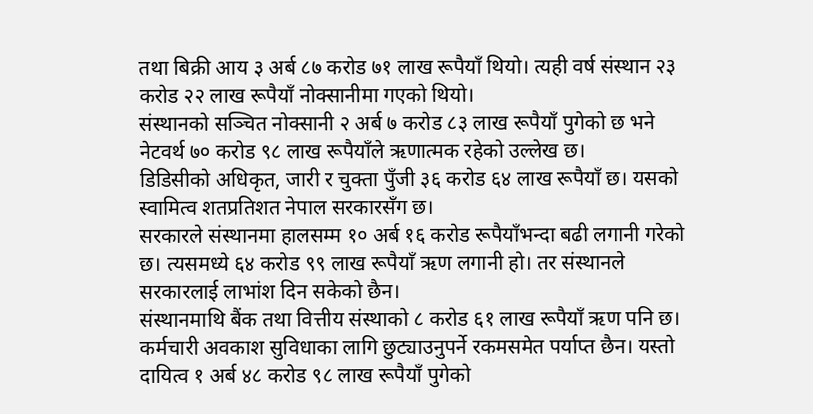तथा बिक्री आय ३ अर्ब ८७ करोड ७१ लाख रूपैयाँ थियो। त्यही वर्ष संस्थान २३ करोड २२ लाख रूपैयाँ नोक्सानीमा गएको थियो।
संस्थानको सञ्चित नोक्सानी २ अर्ब ७ करोड ८३ लाख रूपैयाँ पुगेको छ भने नेटवर्थ ७० करोड ९८ लाख रूपैयाँले ऋणात्मक रहेको उल्लेख छ।
डिडिसीको अधिकृत, जारी र चुक्ता पुँजी ३६ करोड ६४ लाख रूपैयाँ छ। यसको स्वामित्व शतप्रतिशत नेपाल सरकारसँग छ।
सरकारले संस्थानमा हालसम्म १० अर्ब १६ करोड रूपैयाँभन्दा बढी लगानी गरेको छ। त्यसमध्ये ६४ करोड ९९ लाख रूपैयाँ ऋण लगानी हो। तर संस्थानले सरकारलाई लाभांश दिन सकेको छैन।
संस्थानमाथि बैंक तथा वित्तीय संस्थाको ८ करोड ६१ लाख रूपैयाँ ऋण पनि छ।
कर्मचारी अवकाश सुविधाका लागि छुट्याउनुपर्ने रकमसमेत पर्याप्त छैन। यस्तो दायित्व १ अर्ब ४८ करोड ९८ लाख रूपैयाँ पुगेको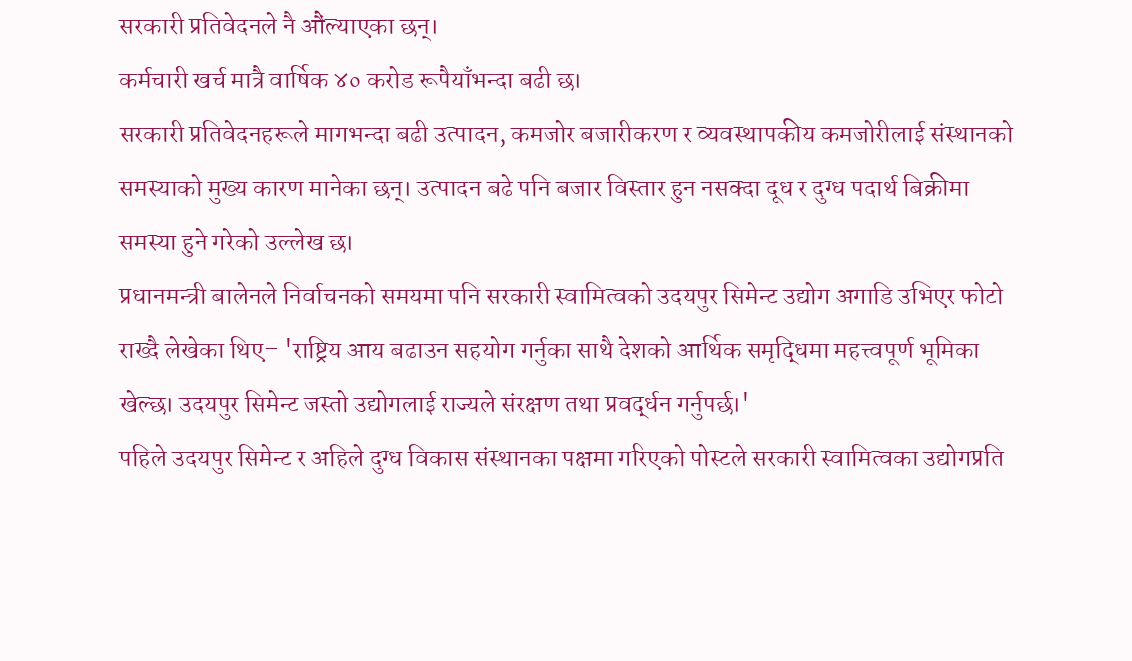सरकारी प्रतिवेदनले नै औंल्याएका छन्।
कर्मचारी खर्च मात्रै वार्षिक ४० करोड रूपैयाँभन्दा बढी छ।
सरकारी प्रतिवेदनहरूले मागभन्दा बढी उत्पादन, कमजोर बजारीकरण र व्यवस्थापकीय कमजोरीलाई संस्थानको समस्याको मुख्य कारण मानेका छन्। उत्पादन बढे पनि बजार विस्तार हुन नसक्दा दूध र दुग्ध पदार्थ बिक्रीमा समस्या हुने गरेको उल्लेख छ।
प्रधानमन्त्री बालेनले निर्वाचनको समयमा पनि सरकारी स्वामित्वको उदयपुर सिमेन्ट उद्योग अगाडि उभिएर फोटो राख्दै लेखेका थिए– 'राष्ट्रिय आय बढाउन सहयोग गर्नुका साथै देशको आर्थिक समृद्धिमा महत्त्वपूर्ण भूमिका खेल्छ। उदयपुर सिमेन्ट जस्तो उद्योगलाई राज्यले संरक्षण तथा प्रवर्द्धन गर्नुपर्छ।'
पहिले उदयपुर सिमेन्ट र अहिले दुग्ध विकास संस्थानका पक्षमा गरिएको पोस्टले सरकारी स्वामित्वका उद्योगप्रति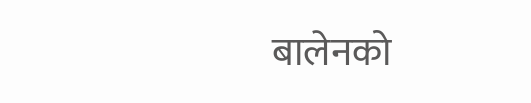बालेनको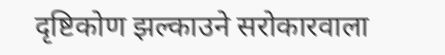दृष्टिकोण झल्काउने सरोकारवाला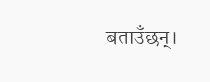बताउॅंछन्।